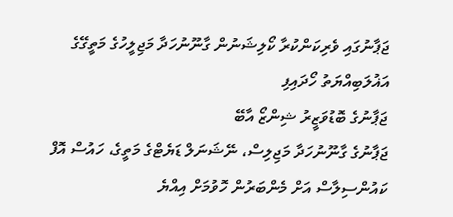ޖަޕާނުގައި ވެރިކަންކުރާ ކޯލިޝަނުން ގާނޫނުހަދާ މަޖިލީހުގެ މަތީގޭގެ އަޣުލަބިއްޔަތު ހޯދައިފި
ޖަޕާނުގެ ބޮޑުވަޒީރު ޝިންޒޯ އާބޭ
ޖަޕާނުގެ ގާނޫނުހަދާ މަޖިލިސް، ނޭޝަނަލް ޑަޔެޓްގެ މަތީގެ، ހައުސް އޮފް ކައުންސިލާސް އަށް މެންބަރުން ހޮވުމަށް އިއްޔެ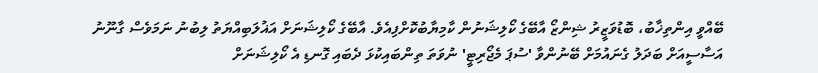ބޭއްވީ އިންތިޚާބު، ބޮޑުވަޒީރު ޝިންޒޯ އާބޭގެ ކޯލިޝަނުން ކާމިޔާބުކޮށްފިއެވެ. އާބޭގެ ކޯލިޝަނަށް އަޣުލަބިއްޔަތު ލިބުނު ނަމަވެސް ގާނޫނު އަސާސީއަށް ބަދަލު ގެނައުމަށް ބޭނުންވާ 'ސުޕަ މެޖޯރިޓީ' ނުވަތަ ތިންބައިކުޅަ ދެބައި ގޮނޑި އެ ކޯލިޝަނަށް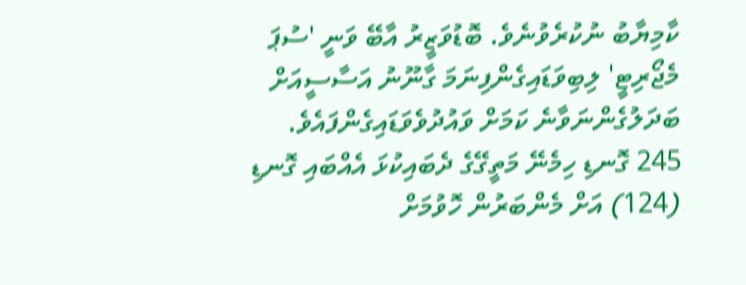ކާމިޔާބު ނުކުރެވުނެވެ. ބޮޑުވަޒީރު އާބޭ ވަނީ 'ސުޕަ މެޖޯރިޓީ' ލިބިވަޑައިގެންފިނަމަ ގާނޫނު އަސާސީއަށް ބަދަލުގެންނަވާނެ ކަމަށް ވައުދުވެވަޑައިގެންފައެވެ.
245 ގޮނޑި ހިމެނޭ މަތީގޭގެ ދެބައިކުޅަ އެއްބައި ގޮނޑި (124) އަށް މެންބަރުން ހޮވުމަށް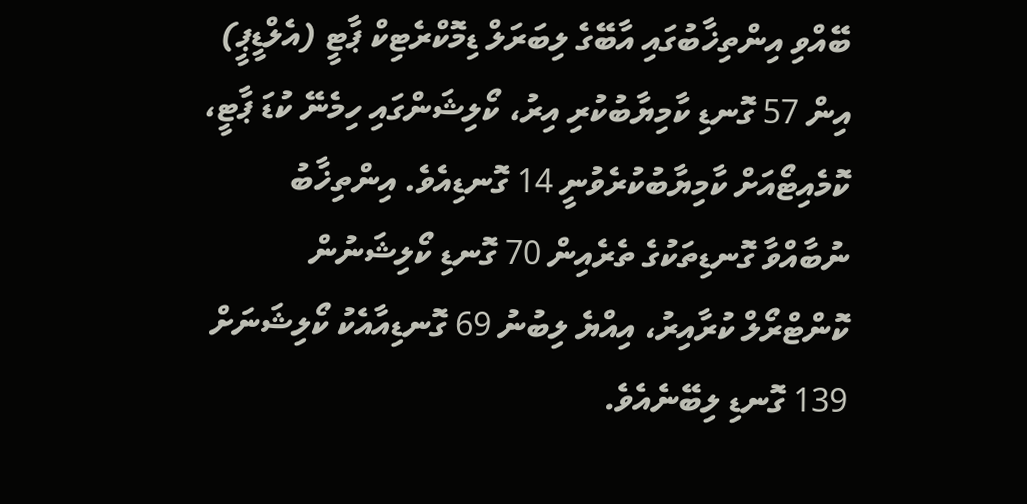ބޭއްވި އިންތިޚާބުގައި އާބޭގެ ލިބަރަލް ޑިމޮކްރެޓިކް ޕާޓީ (އެލްޑީޕީ) އިން 57 ގޮނޑި ކާމިޔާބުކުރި އިރު، ކޯލިޝަންގައި ހިމެނޭ ކުޑަ ޕާޓީ، ކޮމެއިޓޯއަށް ކާމިޔާބުކުރެވުނީ 14 ގޮނޑިއެވެ. އިންތިޚާބު ނުބާއްވާ ގޮނޑިތަކުގެ ތެރެއިން 70 ގޮނޑި ކޯލިޝަނުން ކޮންޓްރޯލް ކުރާއިރު، އިއްޔެ ލިބުނު 69 ގޮނޑިއާއެކު ކޯލިޝަނަށް 139 ގޮނޑި ލިބޭނެއެވެ.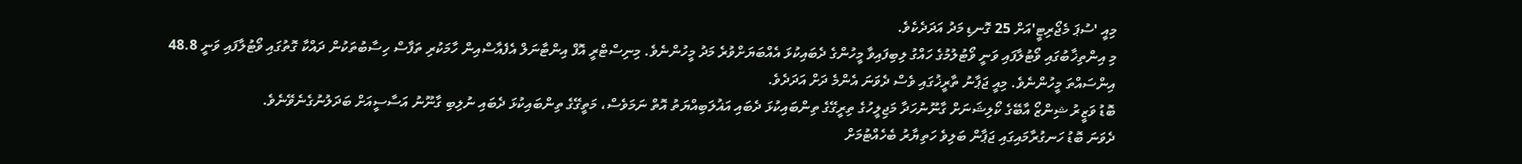މިއީ 'ސުޕަ މެޖޯރިޓީ'އަށް 25 ގޮނޑި މަދު އަދަދެކެވެ.
މި އިންތިޚާބުގައި ވޯޓުލާފައި ވަނީ ވޯޓުލުމުގެ ހައްގު ލިބިފައިވާ މީހުންގެ ދެބައިކުޅަ އެއްބަޔަށްވުރެ މަދު މީހުންނެވެ. މިނިސްޓްރީ އޮފް އިންޓާނަލް އެފެއާސްއިން ހާމަކުރި ތަފާސް ހިސާބުތަކުން ދައްކާ ގޮތުގައި ވޯޓުލާފައި ވަނީ 48.8 އިންސައްތަ މީހުންނެވެ. މިއީ ޖަޕާނު ތާރީޚުގައި ވެސް ދެވަނަ އެންމެ ދަށް އަދަދެވެ.
ބޮޑު ވަޒީރު ޝިންޒޯ އާބޭގެ ކޯލިޝަނަށް ގާނޫނުހަދާ މަޖިލީހުގެ ތިރީގޭގެ ތިންބައިކުޅަ ދެބައި އަޣުލަބިއްޔަތު އޮތް ނަމަވެސް، މަތީގޭގެ ތިންބައިކުޅަ ދެބައި ނުލިބި ގާނޫނު އަސާސީއަށް ބަދަލުނުގެނެވޭނެވެ.
ދެވަނަ ބޮޑު ހަނގުރާމައިގައި ޖަޕާން ބަލިވެ ހަތިޔާރު ބެހެއްޓުމަށް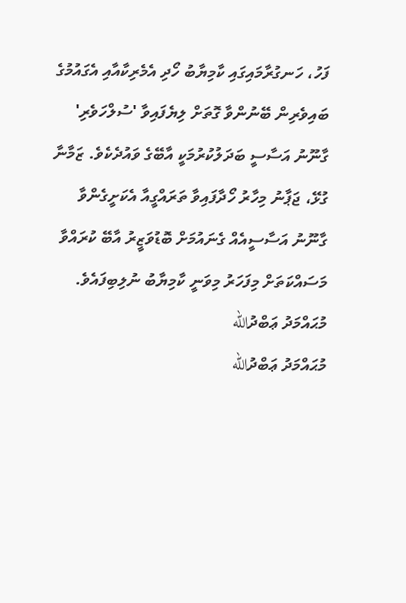ފަހު، ހަނގުރާމައިގައި ކާމިޔާބު ހޯދި އެމެރިކާއާއި އެގައުމުގެ ބައިވެރިން ބޭނުންވާ ގޮތަށް ލިޔެފައިވާ 'ސުލްހަވެރި' ގާނޫނު އަސާސީ ބަދަލުކުރުމަކީ އާބޭގެ ވައުދެކެވެ. ޒަމާނާ ގުޅޭ، ޖަޕާނު މިހާރު ހޯދާފައިވާ ތަރައްގީއާ އެކަށީގެންވާ ގާނޫނު އަސާސީއެއް ގެނައުމަށް ބޮޑުވަޒީރު އާބޭ ކުރައްވާ މަސައްކަތަށް މިފަހަރު މިވަނީ ކާމިޔާބު ނުލިބިފައެވެ.
މުޙައްމަދު ޢަބްދުالله
މުޙައްމަދު ޢަބްދުالله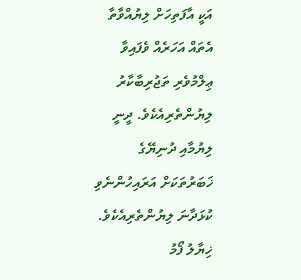އަކީ އާފަތިހަށް ލިޔުއްވާތާ އެތައް އަހަރެއް ވެފައިވާ ޢިލްމުވެރި ތަޖުރިބާކާރު ލިޔުންތެރިއެކެވެ. ދީނީ ލިޔުމާއި ދުނިޔޭގެ ޚަބަރުތަކަށް އަރައިހުންނެވި ކުޅަދާނަ ލިޔުންތެރިއެކެވެ.
ޚިޔާލު ފޯމު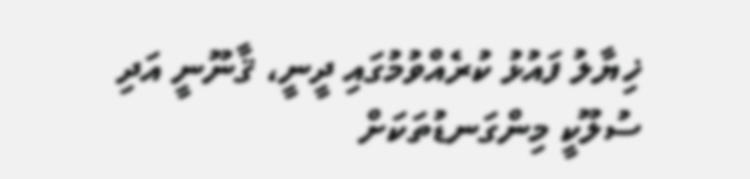ޚިޔާލު ފައުޅު ކުރެއްވުމުގައި ދީނީ، ޤާނޫނީ އަދި ސުލޫކީ މިންގަނޑުތަކަށް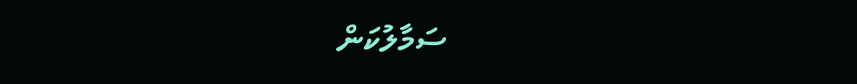ސަމާލުކަން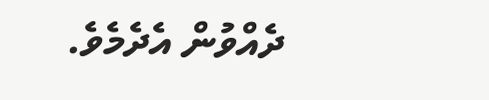ދެއްވުން އެދެމެވެ.